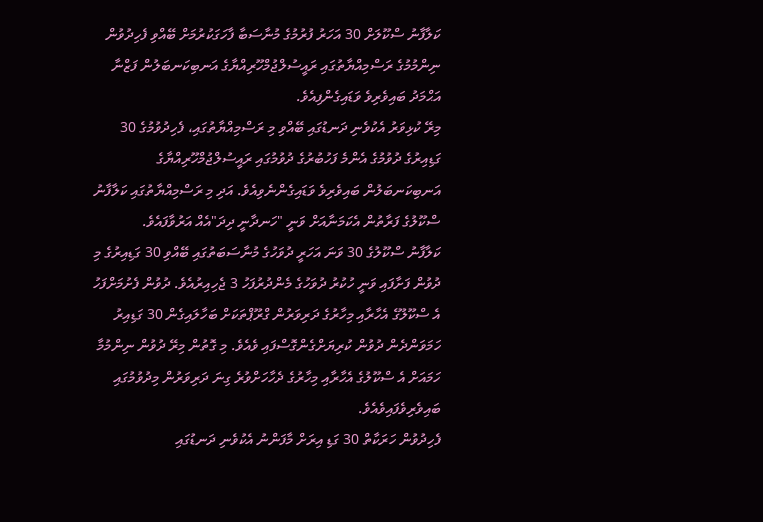ކަލާފާނު ސްކޫލަށް 30 އަހަރު ފުރުމުގެ މުނާސަބާ ފާހަގަކުރުމަށް ބޭއްވި ފެހިދުވުން ނިންމުމުގެ ރަސްމިއްޔާތުގައި ރައީސުލްޖުމްހޫރިއްޔާގެ އަނބިކަނބަލުން ފަޒްނާ އަޙްމަދު ބައިވެރިވެ ވަޑައިގެންފިއެވެ.
މިރޭ ކުޅިވަރު އެކުވެނި ދަނޑުގައި ބޭއްވި މި ރަސްމިއްޔާތުގައި، ފެހިދުވުމުގެ 30 ގަޑިއިރުގެ ދުވުމުގެ އެންމެ ފަހުބުރުގެ ދުވުމުގައި ރައީސުލްޖުމްހޫރިއްޔާގެ އަނބިކަނބަލުން ބައިވެރިވެ ވަޑައިގެންނެވިއެވެ. އަދި މި ރަސްމިއްޔާތުގައި ކަލާފާނު ސްކޫލުގެ ފަރާތުން އެކަމަނާއަށް ވަނީ "ހަނދާނީ ދިދަ"އެއް އަރުވާފައެވެ.
ކަލާފާނު ސްކޫލުގެ 30 ވަނަ އަހަރީ ދުވަހުގެ މުނާސަބަތުގައި ބޭއްވި 30 ގަޑިއިރުގެ މި ދުވުން ފަށާފައި ވަނީ ހުކުރު ދުވަހުގެ މެންދުރުފަހު 3 ޖެހިއިރުއެވެ. ދުވުން ފެށުމަށްފަހު އެ ސްކޫލޫގެ އެހާރާއި މިހާރުގެ ދަރިވަރުން ގްރޫޕްތަކަށް ބަހާލައިގެން 30 ގަޑިއިރު ހަމަވަންދެން ދުވުން ކުރިޔަށްގެންގޮސްފައި ވެއެވެ. މި ގޮތުން މިރޭ ދުވުން ނިންމުމާ ހަމައަށް އެ ސްކޫލުގެ އެހާރާއި މިހާރުގެ ދެހާހަށްވުރެ ގިނަ ދަރިވަރުން މިދުވުމުގައި ބައިވެރިވެފައިވެއެވެ.
ފެހިދުވުން ހަރަކާތް 30 ގަޑި އިރަށް މާފަންނު އެކުވެނި ދަނޑުގައި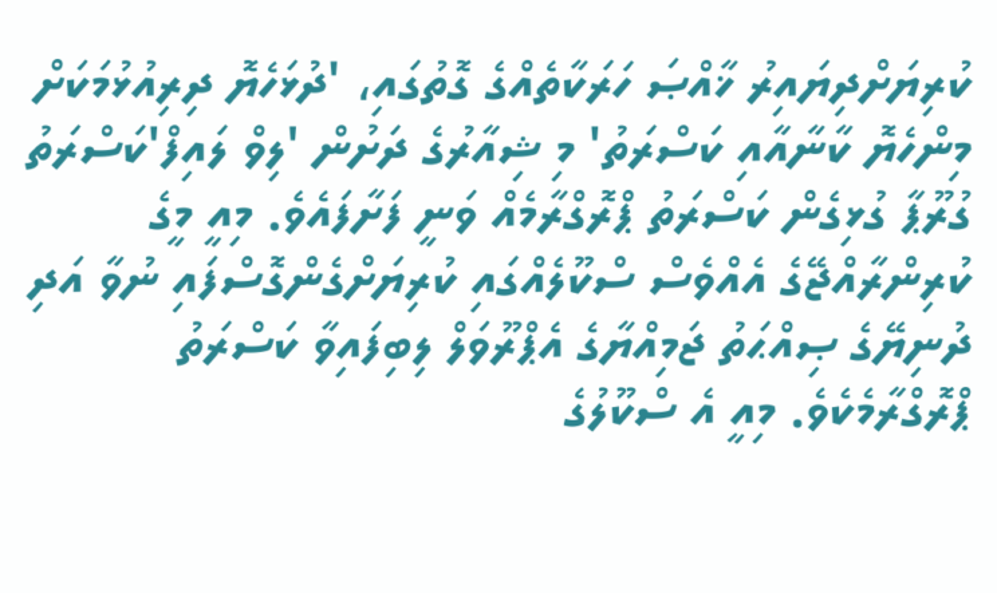ކުރިޔަށްދިޔައިރު ޚާއްޞަ ހަރަކާތެއްގެ ގޮތުގައި، 'ދުޅަހެޔޮ ދިރިއުޅުމަކަށް މިންހެޔޮ ކާނާއާއި ކަސްރަތު' މި ޝިއާރުގެ ދަށުން 'ލިވް ލައިފް'ކަސްރަތު ގުރޫޕާ ގުޅިގެން ކަސްރަތު ޕްރޮގްރާމެއް ވަނީ ފަށާފައެވެ. މިއީ މީގެ ކުރިންރާއްޖޭގެ އެއްވެސް ސްކޫލެއްގައި ކުރިޔަށްގެންގޮސްފައި ނުވާ އަދި ދުނިޔޭގެ ޞިއްޙަތު ޖަމިއްޔާގެ އެޕްރޫވަލް ލިބިފައިވާ ކަސްރަތު ޕްރޮގްރާމެކެވެ. މިއީ އެ ސްކޫލުގެ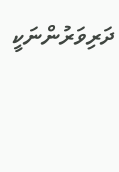ދަރިވަރުންނަކީ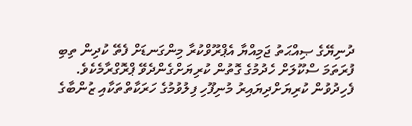ދުނިޔޭގެ ޞިއްޙަތު ޖަމިއްޔާ އެޕްރޫވްކުރާ މިންގަނޑަށް ފެތޭ ކުދިން ތިބި ފުރަތަމަ ސްކޫލަށް ހެދުމުގެ ގޮތުން ކުރިޔަށްގެންދެވޭ ޕްރޮގްރާމެކެވެ.
ފެހިދުވުން ކުރިޔަށްދިޔައިރު މުނިފޫހި ފިލުވުމުގެ ހަރަކާތްތަކާއި ޒުންބާގެ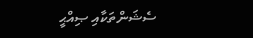ސެޝަންތަކާއި ޞިއްޙީ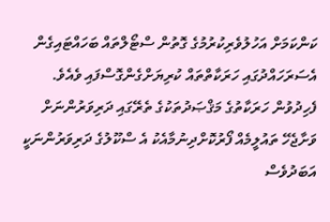ކަންކަމަށް އަހުލުވެރިކުރުމުގެ ގޮތުން ސްޓޯލްތައް ބަހައްޓައިގެން އެސަރަހައްދުގައި ހަރަކާތްތައް ކުރިޔަށްގެންގޮސްފައި ވެއެވެ. ފެހިދުވުން ހަރަކާތުގެ މަޤްޞަދުތަކުގެ ތެރޭގައި ދަރިވަރުންނަށް ވަށާޖެހޭ ތައުލީމެއް ފޯރުކޮށްދިނުމާއެކު އެ ސްކޫލުގެ ދަރިވަރުންނަކީ އަބަދުވެސް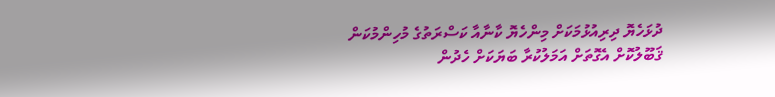ދުޅަހެޔޮ ދިރިއުޅުމަކަށް މިންހެޔޮ ކާނާއާ ކަސްރަތުގެ މުހިންމުކަން ޤަބޫލުކޮށް އެގޮތަށް އަމަލުކުރާ ބަޔަކަށް ހެދުން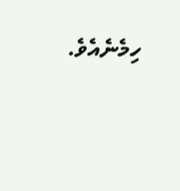ހިމެނެއެވެ.